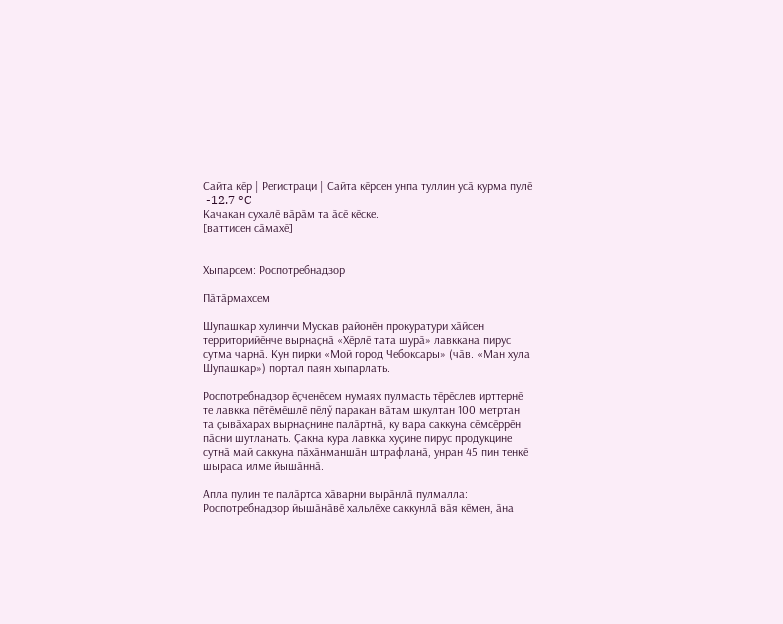Сайта кӗр | Регистраци | Сайта кӗрсен унпа туллин усӑ курма пулӗ
 -12.7 °C
Качакан сухалӗ вӑрӑм та ӑсӗ кӗске.
[ваттисен сӑмахӗ]


Хыпарсем: Роспотребнадзор

Пӑтӑрмахсем

Шупашкар хулинчи Мускав районӗн прокуратури хӑйсен территорийӗнче вырнаҫнӑ «Хӗрлӗ тата шурӑ» лавккана пирус сутма чарнӑ. Кун пирки «Мой город Чебоксары» (чӑв. «Ман хула Шупашкар») портал паян хыпарлать.

Роспотребнадзор ӗҫченӗсем нумаях пулмасть тӗрӗслев ирттернӗ те лавкка пӗтӗмӗшлӗ пӗлӳ паракан вӑтам шкултан 100 метртан та ҫывӑхарах вырнаҫнине палӑртнӑ, ку вара саккуна сӗмсӗррӗн пӑсни шутланать. Ҫакна кура лавкка хуҫине пирус продукцине сутнӑ май саккуна пӑхӑнманшӑн штрафланӑ, унран 45 пин тенкӗ шыраса илме йышӑннӑ.

Апла пулин те палӑртса хӑварни вырӑнлӑ пулмалла: Роспотребнадзор йышӑнӑвӗ хальлӗхе саккунлӑ вӑя кӗмен, ӑна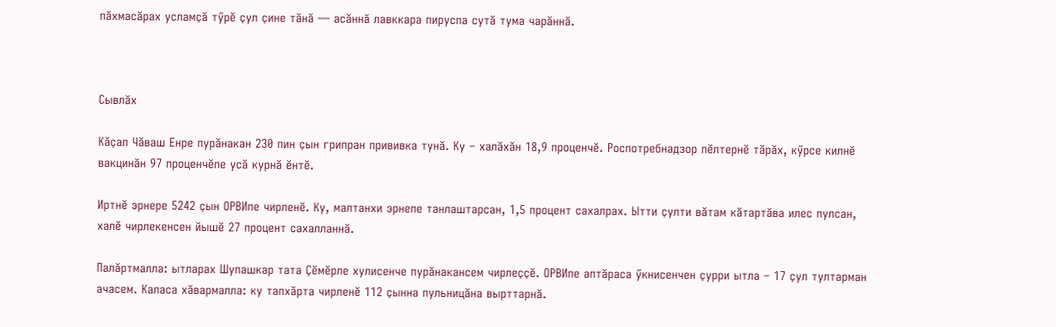пӑхмасӑрах усламҫӑ тӳрӗ ҫул ҫине тӑнӑ — асӑннӑ лавккара пируспа сутӑ тума чарӑннӑ.



Сывлӑх

Кӑҫал Чӑваш Енре пурӑнакан 230 пин ҫын грипран прививка тунӑ. Ку – халӑхӑн 18,9 проценчӗ. Роспотребнадзор пӗлтернӗ тӑрӑх, кӳрсе килнӗ вакцинӑн 97 проценчӗпе усӑ курнӑ ӗнтӗ.

Иртнӗ эрнере 5242 ҫын ОРВИпе чирленӗ. Ку, малтанхи эрнепе танлаштарсан, 1,5 процент сахалрах. Ытти ҫулти вӑтам кӑтартӑва илес пулсан, халӗ чирлекенсен йышӗ 27 процент сахалланнӑ.

Палӑртмалла: ытларах Шупашкар тата Ҫӗмӗрле хулисенче пурӑнакансем чирлеҫҫӗ. ОРВИпе аптӑраса ӳкнисенчен ҫурри ытла – 17 ҫул тултарман ачасем. Каласа хӑвармалла: ку тапхӑрта чирленӗ 112 ҫынна пульницӑна вырттарнӑ.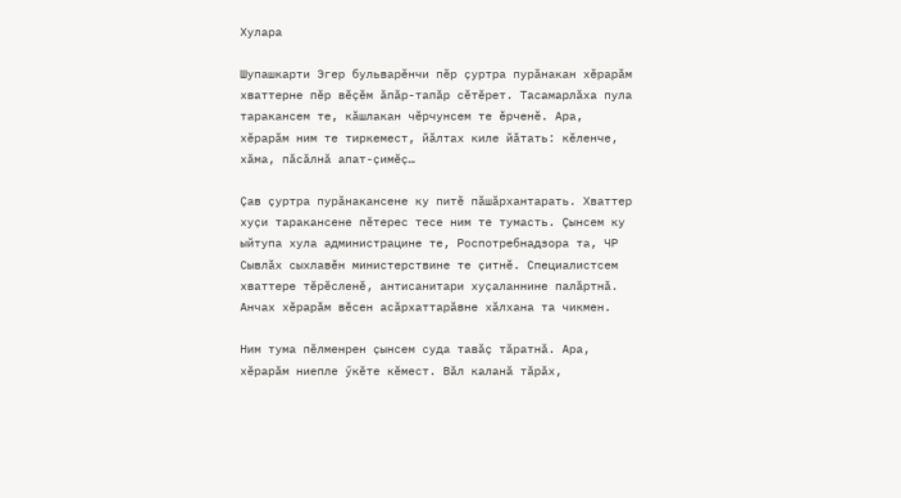Хулара

Шупашкарти Эгер бульварӗнчи пӗр ҫуртра пурӑнакан хӗрарӑм хваттерне пӗр вӗҫӗм ӑпӑр-тапӑр сӗтӗрет. Тасамарлӑха пула таракансем те, кӑшлакан чӗрчунсем те ӗрченӗ. Ара, хӗрарӑм ним те тиркемест, йӑлтах киле йӑтать: кӗленче, хӑма, пӑсӑлнӑ апат-ҫимӗҫ…

Ҫав ҫуртра пурӑнакансене ку питӗ пӑшӑрхантарать. Хваттер хуҫи таракансене пӗтерес тесе ним те тумасть. Ҫынсем ку ыйтупа хула администрацине те, Роспотребнадзора та, ЧР Сывлӑх сыхлавӗн министерствине те ҫитнӗ. Специалистсем хваттере тӗрӗсленӗ, антисанитари хуҫаланнине палӑртнӑ. Анчах хӗрарӑм вӗсен асӑрхаттарӑвне хӑлхана та чикмен.

Ним тума пӗлменрен ҫынсем суда тавӑҫ тӑратнӑ. Ара, хӗрарӑм ниепле ӳкӗте кӗмест. Вӑл каланӑ тӑрӑх,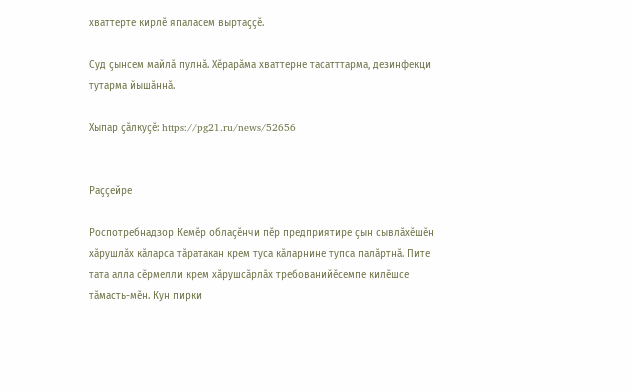хваттерте кирлӗ япаласем выртаҫҫӗ.

Суд ҫынсем майлӑ пулнӑ. Хӗрарӑма хваттерне тасатттарма, дезинфекци тутарма йышӑннӑ.

Хыпар ҫӑлкуҫӗ: https://pg21.ru/news/52656


Раҫҫейре

Роспотребнадзор Кемӗр облаҫӗнчи пӗр предприятире ҫын сывлӑхӗшӗн хӑрушлӑх кӑларса тӑратакан крем туса кӑларнине тупса палӑртнӑ. Пите тата алла сӗрмелли крем хӑрушсӑрлӑх требованийӗсемпе килӗшсе тӑмасть-мӗн. Кун пирки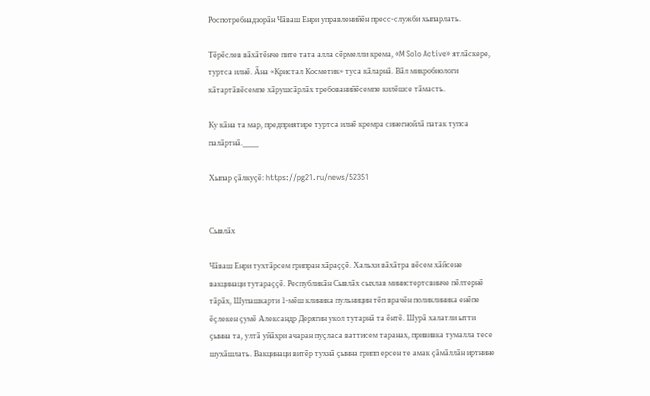Роспотребнадзорӑн Чӑваш Енри управленийӗн пресс-служби хыпарлать.

Тӗрӗслев вӑхӑтӗнче пите тата алла сӗрмелли крема, «M Solo Active» ятлӑскере, туртса илнӗ. Ӑна «Кристал Косметик» туса кӑларнӑ. Вӑл микробиологи кӑтартӑвӗсемпе хӑрушсӑрлӑх требованийӗсемпе килӗшсе тӑмасть.

Ку кӑна та мар, предприятире туртса илнӗ кремра синегнойлӑ патак тупса палӑртнӑ.____

Хыпар ҫӑлкуҫӗ: https://pg21.ru/news/52351


Сывлӑх

Чӑваш Енри тухтӑрсем грипран хӑраҫҫӗ. Хальхи вӑхӑтра вӗсем хӑйсене вакцинаци тутараҫҫӗ. Республикӑн Сывлӑх сыхлав министертсвинче пӗлтернӗ тӑрӑх, Шупашкарти 1-мӗш клиника пульницин тӗп врачӗн поликлиника енӗпе ӗҫлекен ҫумӗ Александр Дерягин укол тутарнӑ та ӗнтӗ. Шурӑ халатли ытти ҫынна та, ултӑ уйӑхри ачаран пуҫласа ваттисем таранах, прививка тумалла тесе шухӑшлать. Вакцинаци витӗр тухнӑ ҫынна грипп ерсен те амак ҫӑмӑллӑн иртнине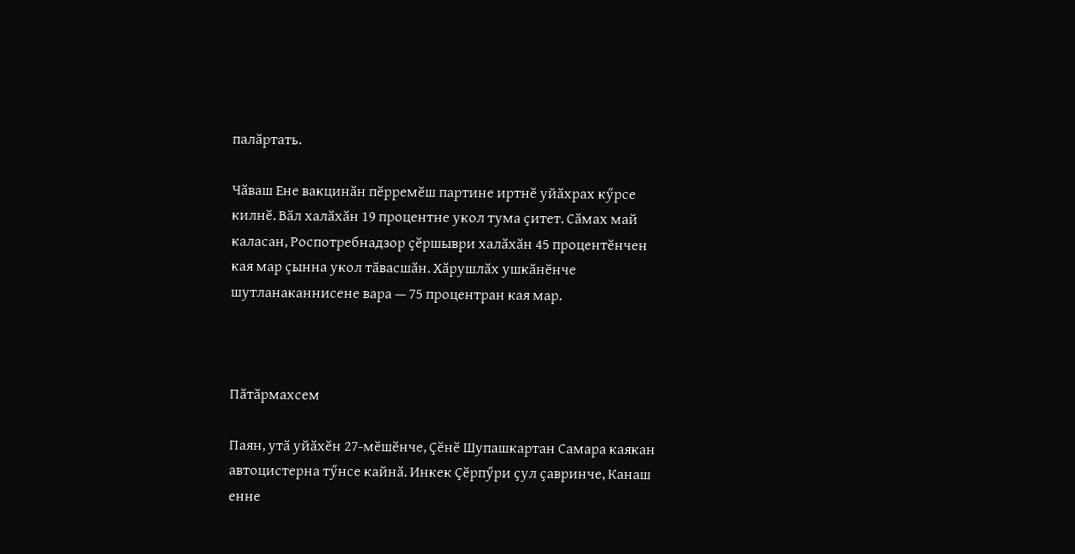палӑртать.

Чӑваш Ене вакцинӑн пӗрремӗш партине иртнӗ уйӑхрах кӳрсе килнӗ. Вӑл халӑхӑн 19 процентне укол тума ҫитет. Сӑмах май каласан, Роспотребнадзор ҫӗршыври халӑхӑн 45 процентӗнчен кая мар ҫынна укол тӑвасшӑн. Хӑрушлӑх ушкӑнӗнче шутланаканнисене вара — 75 процентран кая мар.



Пӑтӑрмахсем

Паян, утӑ уйӑхӗн 27-мӗшӗнче, Ҫӗнӗ Шупашкартан Самара каякан автоцистерна тӳнсе кайнӑ. Инкек Ҫӗрпӳри ҫул ҫавринче, Канаш енне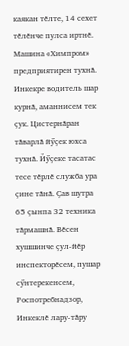каякан тӗлте, 14 сехет тӗлӗнче пулса иртнӗ. Машина «Химпром» предприятирен тухнӑ. Инкекре водитель шар курнӑ, аманнисем тек ҫук. Цистернӑран тӑварлӑ йӳҫек юхса тухнӑ. Йӳҫеке тасатас тесе тӗрлӗ служба ура ҫине тӑнӑ. Ҫав шутра 65 ҫынпа 32 техника тӑрмашнӑ. Вӗсен хушшинче ҫул-йӗр инспекторӗсем, пушар сӳнтерекенсем, Роспотребнадзор, Инкеклӗ лару-тӑру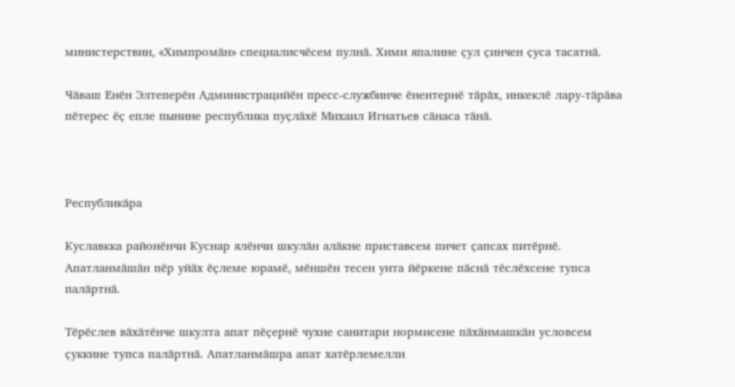министерствин, «Химпромӑн» специалисчӗсем пулнӑ. Хими япалине ҫул ҫинчен ҫуса тасатнӑ.

Чӑваш Енӗн Элтеперӗн Администрацийӗн пресс-службинче ӗнентернӗ тӑрӑх, инкеклӗ лару-тӑрӑва пӗтерес ӗҫ епле пынине республика пуҫлӑхӗ Михаил Игнатьев сӑнаса тӑнӑ.



Республикӑра

Куславкка районӗнчи Куснар ялӗнчи шкулӑн алӑкне приставсем пичет ҫапсах питӗрнӗ. Апатланмӑшӑн пӗр уйӑх ӗҫлеме юрамӗ, мӗншӗн тесен унта йӗркене пӑснӑ тӗслӗхсене тупса палӑртнӑ.

Тӗрӗслев вӑхӑтӗнче шкулта апат пӗҫернӗ чухне санитари нормисене пӑхӑнмашкӑн условсем ҫуккине тупса палӑртнӑ. Апатланмӑшра апат хатӗрлемелли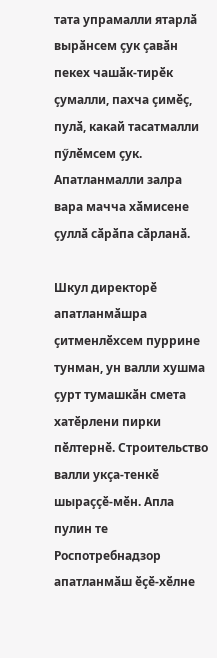тата упрамалли ятарлӑ вырӑнсем ҫук ҫавӑн пекех чашӑк-тирӗк ҫумалли, пахча ҫимӗҫ, пулӑ, какай тасатмалли пӳлӗмсем ҫук. Апатланмалли залра вара мачча хӑмисене ҫуллӑ сӑрӑпа сӑрланӑ.

Шкул директорӗ апатланмӑшра ҫитменлӗхсем пуррине тунман, ун валли хушма ҫурт тумашкӑн смета хатӗрлени пирки пӗлтернӗ. Строительство валли укҫа-тенкӗ шыраҫҫӗ-мӗн. Апла пулин те Роспотребнадзор апатланмӑш ӗҫӗ-хӗлне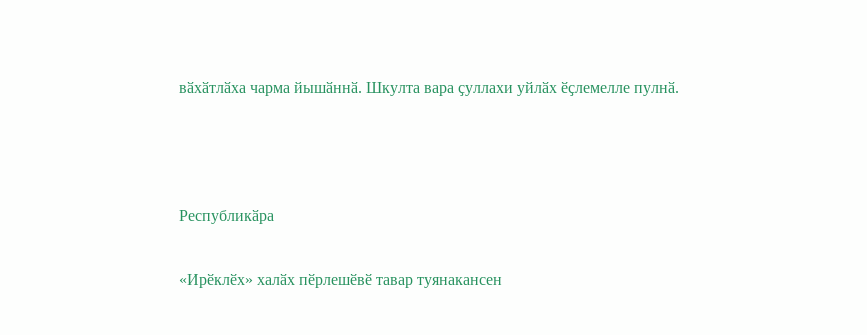вӑхӑтлӑха чарма йышӑннӑ. Шкулта вара ҫуллахи уйлӑх ӗҫлемелле пулнӑ.



Республикӑра

«Ирӗклӗх» халӑх пӗрлешӗвӗ тавар туянакансен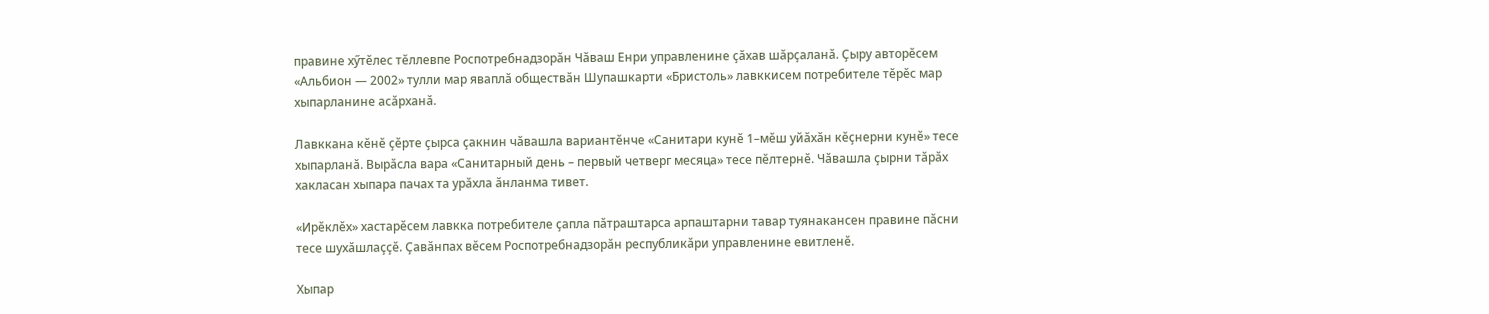правине хӳтӗлес тӗллевпе Роспотребнадзорӑн Чӑваш Енри управленине ҫӑхав шӑрҫаланӑ. Ҫыру авторӗсем «Альбион — 2002» тулли мар яваплӑ обществӑн Шупашкарти «Бристоль» лавккисем потребителе тӗрӗс мар хыпарланине асӑрханӑ.

Лавккана кӗнӗ ҫӗрте ҫырса ҫакнин чӑвашла вариантӗнче «Санитари кунӗ 1–мӗш уйӑхӑн кӗҫнерни кунӗ» тесе хыпарланӑ. Вырӑсла вара «Санитарный день – первый четверг месяца» тесе пӗлтернӗ. Чӑвашла ҫырни тӑрӑх хакласан хыпара пачах та урӑхла ӑнланма тивет.

«Ирӗклӗх» хастарӗсем лавкка потребителе ҫапла пӑтраштарса арпаштарни тавар туянакансен правине пӑсни тесе шухӑшлаҫҫӗ. Ҫавӑнпах вӗсем Роспотребнадзорӑн республикӑри управленине евитленӗ.

Хыпар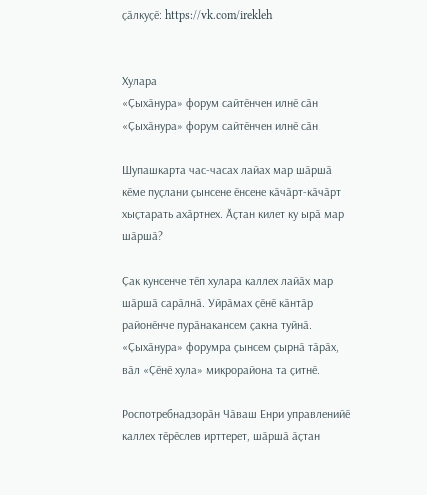ҫӑлкуҫӗ: https://vk.com/irekleh


Хулара
«Ҫыхӑнура» форум сайтӗнчен илнӗ сӑн
«Ҫыхӑнура» форум сайтӗнчен илнӗ сӑн

Шупашкарта час-часах лайах мар шӑршӑ кӗме пуҫлани ҫынсене ӗнсене кӑчӑрт-кӑчӑрт хыҫтарать ахӑртнех. Ӑҫтан килет ку ырӑ мар шӑршӑ?

Ҫак кунсенче тӗп хулара каллех лайӑх мар шӑршӑ сарӑлнӑ. Уйрӑмах ҫӗнӗ кӑнтӑр районӗнче пурӑнакансем ҫакна туйнӑ. «Ҫыхӑнура» форумра ҫынсем ҫырнӑ тӑрӑх, вӑл «Ҫӗнӗ хула» микрорайона та ҫитнӗ.

Роспотребнадзорӑн Чӑваш Енри управленийӗ каллех тӗрӗслев ирттерет, шӑршӑ ӑҫтан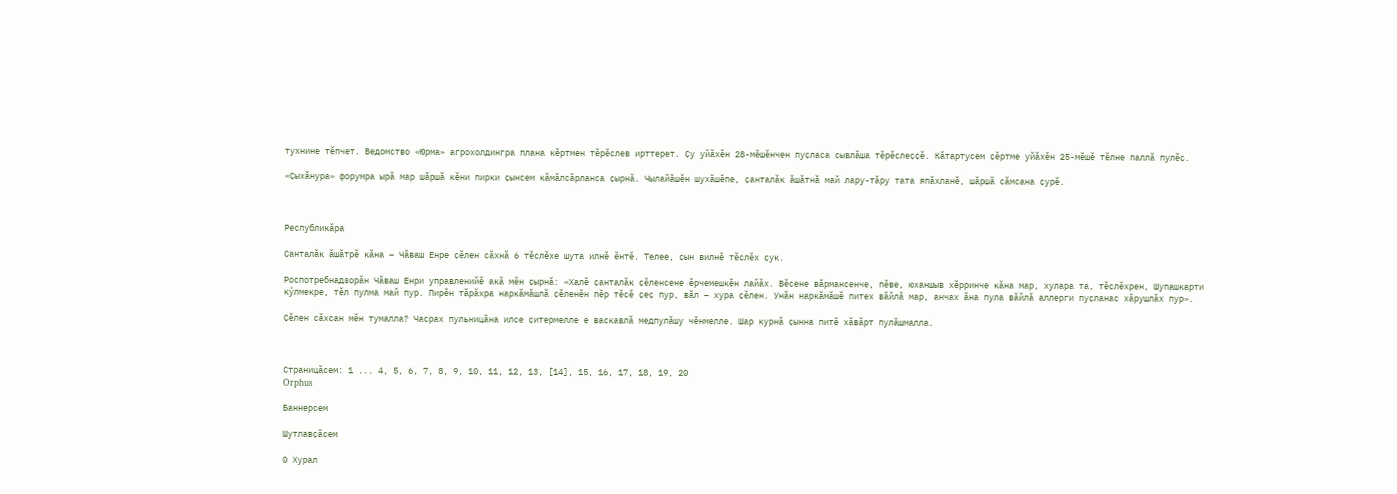тухнине тӗпчет. Ведомство «Юрма» агрохолдингра плана кӗртмен тӗрӗслев ирттерет. Ҫу уйӑхӗн 28-мӗшӗнчен пуҫласа сывлӑша тӗрӗслеҫҫӗ. Кӑтартусем ҫӗртме уйӑхӗн 25-мӗшӗ тӗлне паллӑ пулӗҫ.

«Ҫыхӑнура» форумра ырӑ мар шӑршӑ кӗни пирки ҫынсем кӑмӑлсӑрланса ҫырнӑ. Чылайӑшӗн шухӑшӗпе, ҫанталӑк ӑшӑтнӑ май лару-тӑру тата япӑхланӗ, шӑршӑ сӑмсана ҫурӗ.



Республикӑра

Ҫанталӑк ӑшӑтрӗ кӑна – Чӑваш Енре ҫӗлен сӑхнӑ 6 тӗслӗхе шута илнӗ ӗнтӗ. Телее, ҫын вилнӗ тӗслӗх ҫук.

Роспотребнадзорӑн Чӑваш Енри управленийӗ акӑ мӗн ҫырнӑ: «Халӗ ҫанталӑк ҫӗленсене ӗрчемешкӗн лайӑх. Вӗсене вӑрмансенче, пӗве, юханшыв хӗрринче кӑна мар, хулара та, тӗслӗхрен, Шупашкарти кӳлмекре, тӗл пулма май пур. Пирӗн тӑрӑхра наркӑмӑшлӑ ҫӗленӗн пӗр тӗсӗ ҫеҫ пур, вӑл – хура ҫӗлен. Унӑн наркӑмӑшӗ питех вӑйлӑ мар, анчах ӑна пула вӑйлӑ аллерги пуҫланас хӑрушлӑх пур».

Ҫӗлен сӑхсан мӗн тумалла? Часрах пульницӑна илсе ҫитермелле е васкавлӑ медпулӑшу чӗнмелле. Шар курнӑ ҫынна питӗ хӑвӑрт пулӑшмалла.



Страницӑсем: 1 ... 4, 5, 6, 7, 8, 9, 10, 11, 12, 13, [14], 15, 16, 17, 18, 19, 20
Orphus

Баннерсем

Шутлавҫӑсем

0 Хурал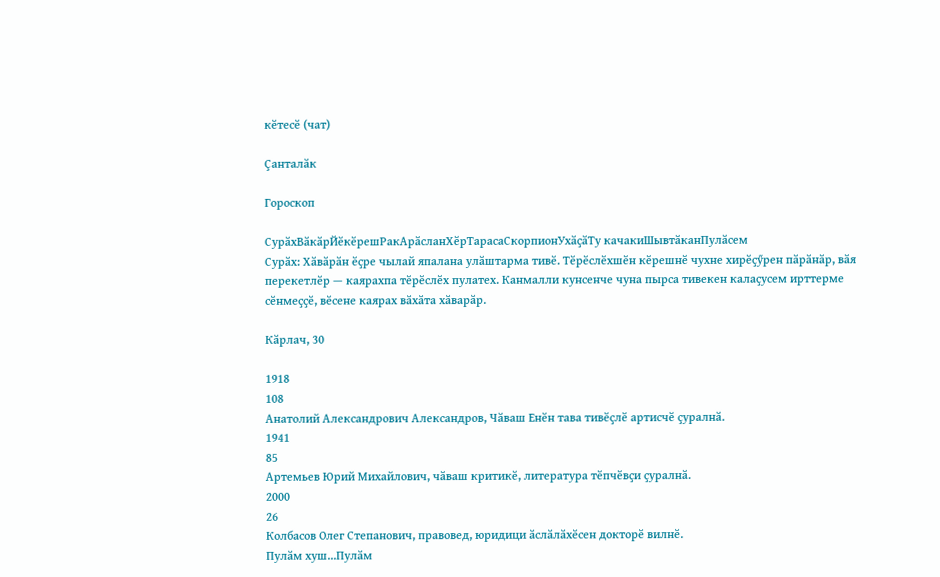кӗтесӗ (чат)

Ҫанталӑк

Гороскоп

СурӑхВӑкӑрЙӗкӗрешРакАрӑсланХӗрТарасаСкорпионУхӑҫӑТу качакиШывтӑканПулӑсем
Сурӑх: Хӑвӑрӑн ӗҫре чылай япалана улӑштарма тивӗ. Тӗрӗслӗхшӗн кӗрешнӗ чухне хирӗҫӳрен пӑрӑнӑр, вӑя перекетлӗр — каярахпа тӗрӗслӗх пулатех. Канмалли кунсенче чуна пырса тивекен калаҫусем ирттерме сӗнмеҫҫӗ, вӗсене каярах вӑхӑта хӑварӑр.

Кӑрлач, 30

1918
108
Анатолий Александрович Александров, Чӑваш Енӗн тава тивӗҫлӗ артисчӗ ҫуралнӑ.
1941
85
Артемьев Юрий Михайлович, чӑваш критикӗ, литература тӗпчӗвҫи ҫуралнӑ.
2000
26
Колбасов Олег Степанович, правовед, юридици ӑслӑлӑхӗсен докторӗ вилнӗ.
Пулӑм хуш...Пулӑм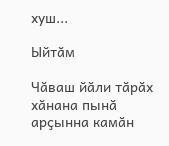хуш...

Ыйтӑм

Чӑваш йӑли тӑрӑх хӑнана пынӑ арҫынна камӑн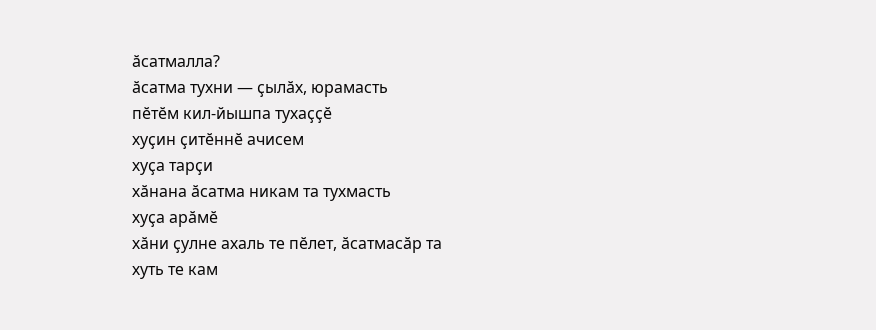ӑсатмалла?
ӑсатма тухни — ҫылӑх, юрамасть
пӗтӗм кил-йышпа тухаҫҫӗ
хуҫин ҫитӗннӗ ачисем
хуҫа тарҫи
хӑнана ӑсатма никам та тухмасть
хуҫа арӑмӗ
хӑни ҫулне ахаль те пӗлет, ӑсатмасӑр та
хуть те кам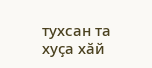тухсан та
хуҫа хӑй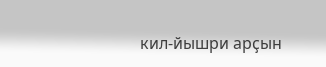кил-йышри арҫын